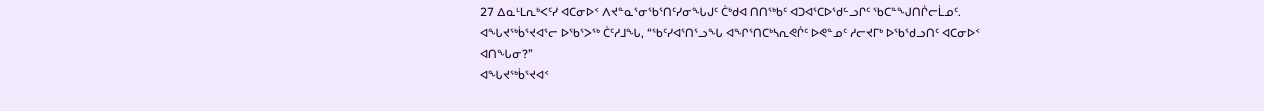27 ᐃᓇᒻᒪᕆᒃᐸᑦᓯ ᐊᑕᓂᐅᑉ ᐱᔪᓐᓇᕐᓂᖃᕐᑎᑦᓯᓂᖓᒍᑦ ᑖᒃᑯᐊ ᑎᑎᖅᑲᑦ ᐊᑐᐊᕐᑕᐅᖁᓪᓗᒋᑦ ᖃᑕᓐᖑᑎᒌᓕᒫᓄᑦ.
ᐊᖓᔪᖅᑳᕐᔪᐊᕐᓕ ᐅᖃᕐᐳᖅ ᑖᑦᓱᒧᖓ, “ᖃᑦᓯᐊᕐᑎᕐᓗᖓ ᐊᖏᕐᑎᑕᒃᓴᕆᕙᒌᑦ ᐅᕙᓐᓄᑦ ᓱᓕᔪᒥᒃ ᐅᖃᖁᓗᑎᑦ ᐊᑕᓂᐅᑉ ᐊᑎᖓᓂ?”
ᐊᖓᔪᖅᑳᕐᔪᐊᑉ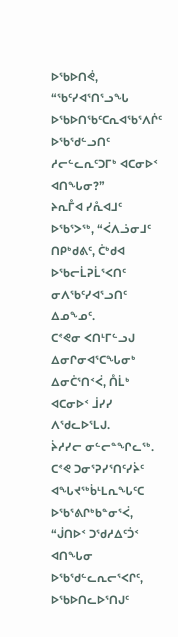ᐅᖃᐅᑎᕚ, “ᖃᑦᓯᐊᕐᑎᕐᓗᖓ ᐅᖃᐅᑎᖃᑦᑕᕆᐊᖃᕐᐱᒌᑦ ᐅᖃᖁᓪᓗᑎᑦ ᓱᓕᓪᓚᕆᑦᑐᒥᒃ ᐊᑕᓂᐅᑉ ᐊᑎᖓᓂ?”
ᔨᕆᒤᐊ ᓯᕅᐊᒧᑦ ᐅᖃᕐᐳᖅ, “ᐹᐱᓘᓂᒧᑦ ᑎᑭᒃᑯᕕᑦ, ᑖᒃᑯᐊ ᐅᖃᓕᒫᕈᒫᕐᐸᑎᑦ ᓂᐱᖃᑦᓯᐊᕐᓗᑎᑦ ᐃᓄᖕᓄᑦ.
ᑕᕝᕙᓂ ᐸᑎᒻᒥᓪᓗᒍ ᐃᓂᒋᓂᐊᕐᑕᖓᓂᒃ ᐃᓂᑖᕐᑎᑉᐹ, ᑍᒫᒃ ᐊᑕᓂᐅᑉ ᒨᓯᓯ ᐱᖁᓚᐅᕐᒪᒍ.
ᔩᓱᓯᓕ ᓂᓪᓕᓐᖏᓚᖅ. ᑕᕝᕙ ᑐᓂᕐᕈᓯᕐᑎᑦᓯᔩᑦ ᐊᖓᔪᖅᑳᒻᒪᕆᖓᑦᑕ ᐅᖃᕐᕕᒋᒃᑲᓐᓂᕐᐹ, “ᒎᑎᐅᑉ ᑐᖁᓱᐃᑦᑑᑉ ᐊᑎᖓᓂ ᐅᖃᖁᓪᓚᕆᓕᕐᐸᒋᑦ, ᐅᖃᐅᑎᓚᐅᕐᑎᒍᑦ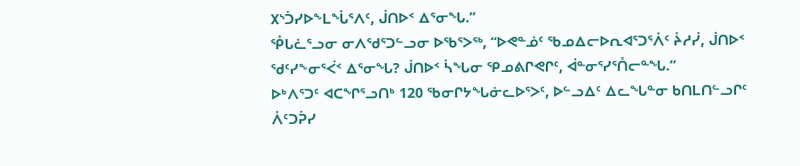᙭ᔅᑑᓯᐅᖕᒪᖔᕐᐱᑦ, ᒎᑎᐅᑉ ᐃᕐᓂᖓ.”
ᕾᒐᓛᕐᓗᓂ ᓂᐱᖁᕐᑐᓪᓗᓂ ᐅᖃᕐᐳᖅ, “ᐅᕙᓐᓅᑦ ᖃᓄᐃᓕᐅᕆᐊᕐᑐᕐᐲᑦ ᔩᓱᓰ, ᒎᑎᐅᑉ ᖁᑦᓯᖕᓂᕐᐹᑉ ᐃᕐᓂᖓ? ᒎᑎᐅᑉ ᓵᖓᓂ ᕿᓄᕕᒋᕙᒋᑦ, ᐋᓐᓂᕐᓯᕐᑍᓕᓐᖓ.”
ᐅᒃᐱᕐᑐᑦ ᐊᑕᖏᕐᓗᑎᒃ 120 ᖃᓂᒋᔭᖓᓃᓚᐅᕐᐳᑦ, ᐅᓪᓗᐃᑦ ᐃᓚᖓᓐᓂ ᑲᑎᒪᑎᓪᓗᒋᑦ ᐲᑦᑐᕉᓯ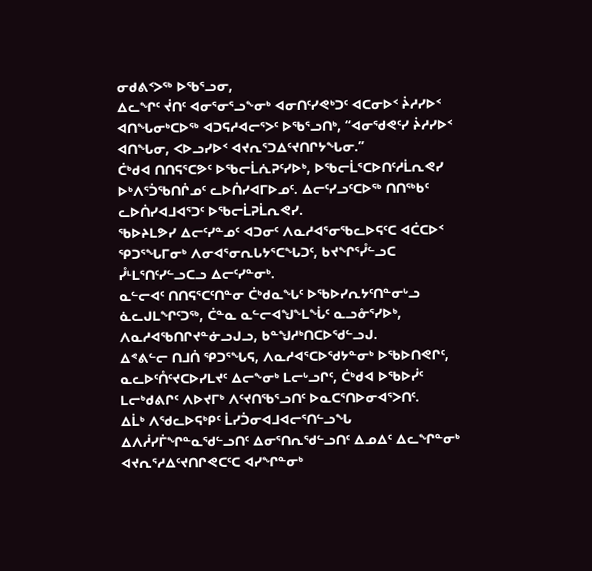ᓂᑯᕕᑉᐳᖅ ᐅᖃᕐᓗᓂ,
ᐃᓚᖏᑦ ᔫᑎᑦ ᐊᓂᕐᓂᕐᓗᖕᓂᒃ ᐊᓂᑎᑦᓯᕙᒃᑐᑦ ᐊᑕᓂᐅᑉ ᔩᓱᓯᐅᑉ ᐊᑎᖓᓂᒃᑕᐅᖅ ᐊᑐᕋᓱᐊᓕᕐᐳᑦ ᐅᖃᕐᓗᑎᒃ, “ᐊᓂᖁᕙᑦᓯ ᔩᓱᓯᐅᑉ ᐊᑎᖓᓂ, ᐸᐅᓗᓯᐅᑉ ᐊᔪᕆᕐᑐᐃᑦᔪᑎᒋᔭᖓᓂ.”
ᑖᒃᑯᐊ ᑎᑎᕋᕐᑕᕗᑦ ᐅᖃᓕᒫᕇᕈᑦᓯᐅᒃ, ᐅᖃᓕᒫᕐᑕᐅᑎᑦᓱᒫᕆᕙᓯ ᐅᒃᐱᕐᑑᖃᑎᒌᓄᑦ ᓚᐅᑏᓯᐊᒥᐅᓄᑦ. ᐃᓕᑦᓯᓗᑦᑕᐅᖅ ᑎᑎᖅᑲᑦ ᓚᐅᑏᓯᐊᒧᐊᕐᑐᑦ ᐅᖃᓕᒫᕈᒫᕆᕙᓯ.
ᖃᐅᔨᒪᕗᓯ ᐃᓕᑦᓯᓐᓄᑦ ᐊᑐᓂᑦ ᐱᓇᓱᐊᕐᓂᖃᓚᐅᕋᑦᑕ ᐊᑖᑕᐅᑉ ᕿᑐᕐᖓᒥᓂᒃ ᐱᓂᐊᕐᓂᕆᒐᔭᕐᑕᖓᑐᑦ, ᑲᔪᖏᕐᓮᓪᓗᑕ ᓮᒻᒪᕐᑎᑦᓯᓪᓗᑕᓗ ᐃᓕᑦᓯᓐᓂᒃ.
ᓇᓪᓕᐊᑦ ᑎᑎᕋᕐᑕᑦᑎᓐᓂ ᑖᒃᑯᓇᖓᑦ ᐅᖃᐅᓯᕆᔭᑦᑎᓐᓂᒡᓗ ᓈᓚᒍᒪᖏᑦᑐᖅ, ᑖᓐᓇ ᓇᓪᓕᐊᖑᖕᒪᖔᑦ ᓇᓗᓁᕐᓯᐅᒃ, ᐱᓇᓱᐊᖃᑎᒋᔪᓐᓃᓗᒍᓗ, ᑲᓐᖑᓱᒃᑎᑕᐅᖁᓪᓗᒍ.
ᐃᕝᕕᓪᓕ ᑎᒧᑏ ᕿᑐᕐᖓᕋ, ᐱᓇᓱᐊᕐᑕᐅᖁᔭᓐᓂᒃ ᐅᖃᐅᑎᕙᒋᑦ, ᓇᓚᐅᑦᑍᑦᔪᑕᐅᓯᒪᔪᑦ ᐃᓕᖕᓂᒃ ᒪᓕᒡᓗᒋᑦ, ᑖᒃᑯᐊ ᐅᖃᐅᓰᑦ ᒪᓕᒃᑯᕕᒋᑦ ᐱᐅᔪᒥᒃ ᐱᑦᔪᑎᖃᕐᓗᑎᑦ ᐅᓇᑕᕐᑎᐅᓂᐊᕐᐳᑎᑦ.
ᐃᒫᒃ ᐱᖁᓚᐅᕋᒃᑭᑦ ᒫᓯᑑᓂᐊᒧᐊᓕᕐᑎᓪᓗᖓ ᐃᐱᓲᓯᒦᖏᓐᓇᖁᓪᓗᑎᑦ ᐃᓂᕐᑎᕆᖁᓪᓗᑎᑦ ᐃᓄᐃᑦ ᐃᓚᖏᓐᓂᒃ ᐊᔪᕆᕐᓱᐃᑦᔪᑎᒋᕙᑕᑦᑕ ᐊᓯᖏᓐᓂᒃ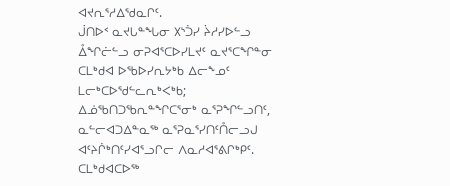ᐊᔪᕆᕐᓱᐃᖁᓇᒋᑦ.
ᒎᑎᐅᑉ ᓇᔪᒐᓐᖓᓂ ᙭ᔅᑑᓯ ᔩᓱᓯᐅᓪᓗ ᐂᖏᓖᓪᓗ ᓂᕈᐊᕐᑕᐅᓯᒪᔪᑦ ᓇᔪᕐᑕᖏᓐᓂ ᑕᒪᒃᑯᐊ ᐅᖃᐅᓯᕆᔭᒃᑲ ᐃᓕᖕᓄᑦ ᒪᓕᒃᑕᐅᖁᓪᓚᕆᒃᐸᒃᑲ; ᐃᓅᖃᑎᑐᖃᕆᓐᖏᑕᕐᓂᒃ ᓇᕐᕈᖏᓪᓗᑎᑦ, ᓇᓪᓕᐊᑐᐃᓐᓇᖅ ᓇᕐᕈᓇᕐᓯᑎᑦᑍᓕᓗᒍ ᐊᑦᔨᒌᒃᑎᑦᓯᐊᕐᓗᒋᓕ ᐱᓇᓱᐊᕐᕕᒋᒃᑭᑦ.
ᑕᒪᒃᑯᐊᑕᐅᖅ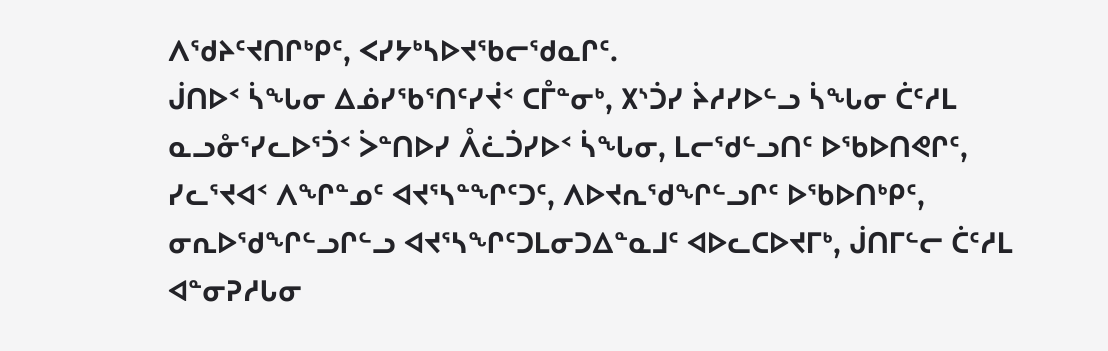ᐱᖁᔨᑦᔪᑎᒋᒃᑭᑦ, ᐸᓯᔭᒃᓴᐅᔪᖃᓕᖁᓇᒋᑦ.
ᒎᑎᐅᑉ ᓵᖓᓂ ᐃᓅᓯᖃᕐᑎᑦᓯᔫᑉ ᑕᒤᓐᓂᒃ, ᙭ᔅᑑᓯ ᔩᓱᓯᐅᓪᓗ ᓵᖓᓂ ᑖᑦᓱᒪ ᓇᓗᓁᕐᓯᓚᐅᕐᑑᑉ ᐴᓐᑎᐅᓯ ᐰᓛᑑᓯᐅᑉ ᓵᖓᓂ, ᒪᓕᖁᓪᓗᑎᑦ ᐅᖃᐅᑎᕙᒋᑦ,
ᓯᓚᕐᔪᐊᑉ ᐱᖏᓐᓄᑦ ᐊᔪᕐᓴᓐᖏᑦᑐᑦ, ᐱᐅᔪᕆᖁᖏᓪᓗᒋᑦ ᐅᖃᐅᑎᒃᑭᑦ, ᓂᕆᐅᖁᖏᓪᓗᒋᓪᓗ ᐊᔪᕐᓴᖏᑦᑐᒪᓂᑐᐃᓐᓇᒧᑦ ᐊᐅᓚᑕᐅᔪᒥᒃ, ᒎᑎᒥᓪᓕ ᑖᑦᓱᒪ ᐊᓐᓂᕈᓱᒐᓂ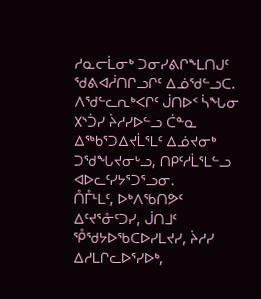ᓱᓇᓕᒫᓂᒃ ᑐᓂᓯᕕᒋᖕᒪᑎᒍᑦ ᖁᕕᐊᓲᑎᒋᓗᒋᑦ ᐃᓅᖁᓪᓗᑕ.
ᐱᖁᓪᓚᕆᒃᐸᒋᑦ ᒎᑎᐅᑉ ᓵᖓᓂ ᙭ᔅᑑᓯ ᔩᓱᓯᐅᓪᓗ ᑖᓐᓇ ᐃᖅᑲᕐᑐᐃᔪᒫᕐᒪᑦ ᐃᓅᔪᓂᒃ ᑐᖁᖓᔪᓂᒡᓗ, ᑎᑭᑦᓱᒫᕐᒪᓪᓗ ᐊᐅᓚᑦᓯᔭᕐᑐᕐᓗᓂ.
ᑍᒤᒻᒪᑦ, ᐅᒃᐱᖃᑎᕗᑦ ᐃᑦᔪᕐᓁᑦᑐᓯ, ᒎᑎᒧᑦ ᕾᖁᔭᐅᖃᑕᐅᓯᒪᔪᓯ, ᔩᓱᓯ ᐃᓱᒪᒋᓚᐅᕐᓯᐅᒃ,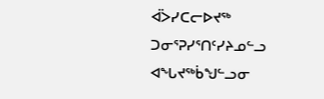ᐋᐴᓯᑕᓕᐅᔪᖅ ᑐᓂᕐᕈᓯᕐᑎᑦᓯᔨᓄᓪᓗ ᐊᖓᔪᖅᑳᖑᓪᓗᓂ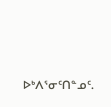ᐅᒃᐱᕐᓂᑦᑎᓐᓄᑦ.